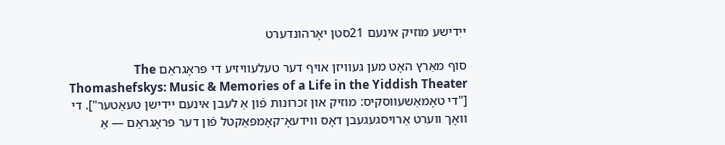ייִדישע מוזיק אינעם 21סטן יאָרהונדערט

סוף מאַרץ האָט מען געוויזן אויף דער טעלעוויזיע די פּראָגראַם The Thomashefskys: Music & Memories of a Life in the Yiddish Theater ["די טאָמאַשעווסקיס: מוזיק און זכרונות פֿון אַ לעבן אינעם ייִדישן טעאַטער"]. די וואָך ווערט אַרויסגעגעבן דאָס ווידעאָ־קאָמפּאַקטל פֿון דער פּראָגראַם — אַ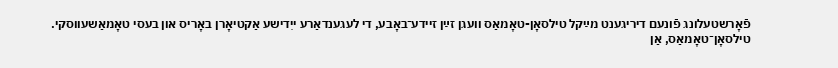פֿאָרשטעלונג פֿונעם דיריגענט מײַקל טילסאָן-טאָמאַס וועגן זײַן זיידע־באָבע, די לעגענדאַרע ייִדישע אַקטיאָרן באָריס און בעסי טאָמאַשעווסקי.
טילסאָן־טאָמאַס, אַן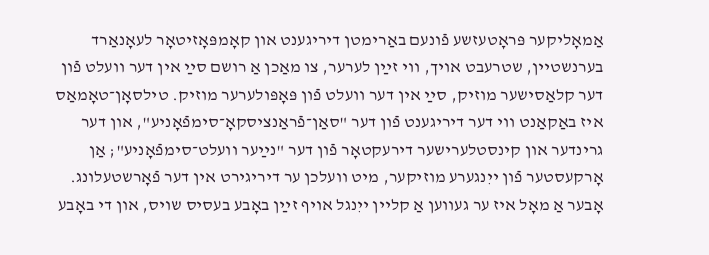אַמאָליקער פּראָטעזשע פֿונעם באַרימטן דיריגענט און קאָמפּאָזיטאָר לעאָנאַרד בערנשטיין, שטרעבט אויך, ווי זײַן לערער, צו מאַכן אַ רושם סײַ אין דער וועלט פֿון דער קלאַסישער מוזיק, סײַ אין דער וועלט פֿון פּאָפּולערער מוזיק. טילסאָן־טאָמאַס איז באַקאַנט ווי דער דיריגענט פֿון דער "סאַן־פֿראַנציסקאָ־סימפֿאָניע", און דער גרינדער און קינסטלערישער דירעקטאָר פֿון דער "נײַער וועלט־סימפֿאָניע"; אַן אָרקעסטער פֿון ייִנגערע מוזיקער, מיט וועלכן ער דיריגירט אין דער פֿאָרשטעלונג.
אָבער אַ מאָל איז ער געווען אַ קליין ייִנגל אויף זײַן באָבע בעסיס שויס, און די באָבע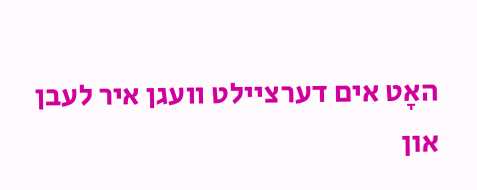האָט אים דערציילט וועגן איר לעבן און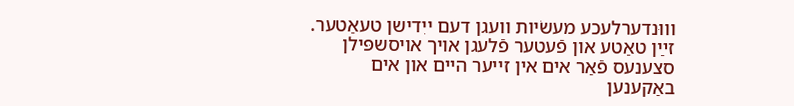וווּנדערלעכע מעשׂיות וועגן דעם ייִדישן טעאַטער. זײַן טאַטע און פֿעטער פֿלעגן אויך אויסשפּילן סצענעס פֿאַר אים אין זייער היים און אים באַקענען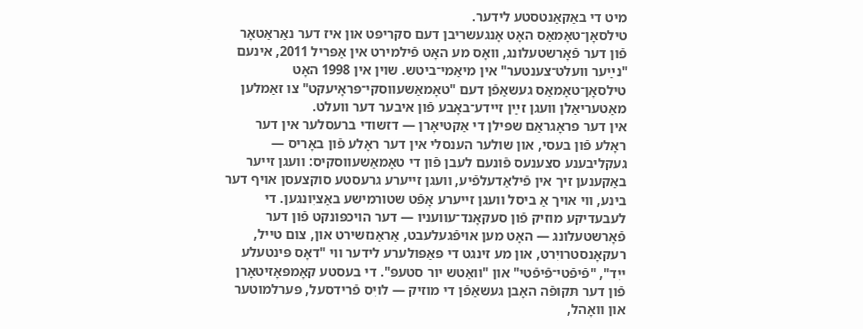מיט די באַקאַנטסטע לידער.
טילסאָן־טאָמאַס האָט אָנגעשריבן דעם סקריפּט און איז דער נאַראַטאָר פֿון דער פֿאָרשטעלונג, וואָס מע האָט פֿילמירט אין אַפּריל 2011, אינעם "נײַער וועלט־צענטער" אין מיאַמי־ביטש. שוין אין 1998 האָט טילסאָן־טאָמאַס געשאַפֿן דעם "טאָמאַשעווסקי־פּראָיעקט" צו זאַמלען מאַטעריאַלן וועגן זײַן זיידע־באָבע פֿון איבער דער וועלט.
אין דער פּראָגראַם שפּילן די אַקטיאָרן — דזשודי ברעסלער אין דער ראָלע פֿון בעסי, און שולער הענסלי אין דער ראָלע פֿון באָריס — געקליבענע סצענעס פֿונעם לעבן פֿון די טאָמאַשעווסקיס: וועגן זייער באַקענען זיך אין פֿילאַדעלפֿיע, וועגן זייערע גרעסטע סוקצעסן אויף דער בינע, ווי אויך אַ ביסל וועגן זייערע אָפֿט שטורמישע באַציִונגען. די לעבעדיקע מוזיק פֿון סעקאָנד־עוועניו — דער הויכפּונקט פֿון דער פֿאָרשטעלונג — האָט מען אויפֿגעלעבט, אַראַנזשירט און, צום טייל, רעקאָנסטרויִרט, און מע זינגט די פּאַפּולערע לידער ווי "דאָס פּינטעלע ייִד", "פֿיפֿטי־פֿיפֿטי" און "וואַטש יור סטעפּ". די בעסטע קאָמפּאָזיטאָרן פֿון דער תּקופֿה האָבן געשאַפֿן די מוזיק — לויִס פֿרידסעל, פּערלמוטער און וואָהל,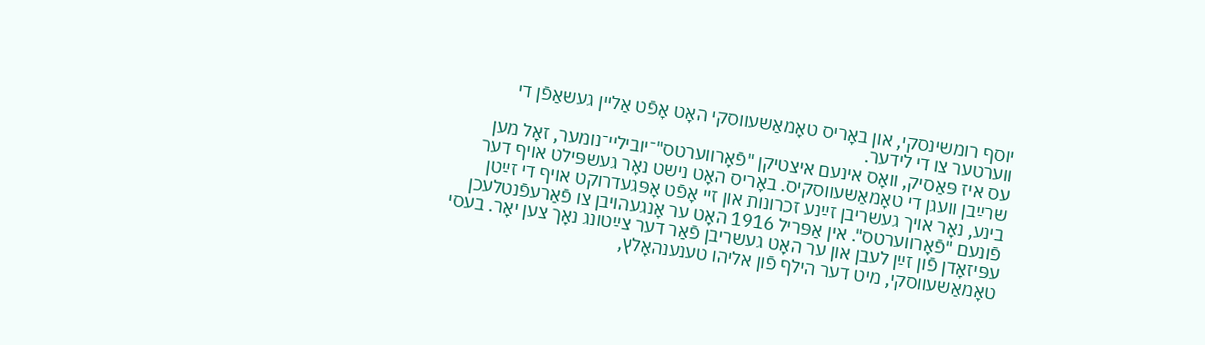יוסף רומשינסקי, און באָריס טאָמאַשעווסקי האָט אָפֿט אַליין געשאַפֿן די ווערטער צו די לידער.
עס איז פּאַסיק, וואָס אינעם איצטיקן "פֿאָרווערטס"־יוביליי־נומער, זאָל מען שרײַבן וועגן די טאָמאַשעווסקיס. באָריס האָט נישט נאָר געשפּילט אויף דער בינע, נאָר אויך געשריבן זײַנע זכרונות און זיי אָפֿט אָפּגעדרוקט אויף די זײַטן פֿונעם "פֿאָרווערטס". אין אַפּריל 1916 האָט ער אָנגעהויבן צו פֿאַרעפֿנטלעכן עפּיזאָדן פֿון זײַן לעבן און ער האָט געשריבן פֿאַר דער צײַטונג נאָך צען יאָר. בעסי טאָמאַשעווסקי, מיט דער הילף פֿון אליהו טענענהאָלץ,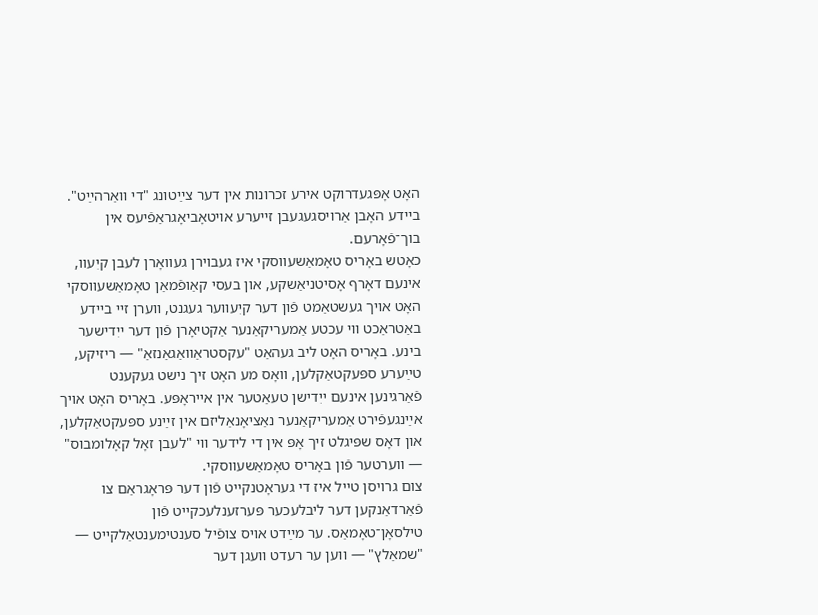האָט אָפּגעדרוקט אירע זכרונות אין דער צײַטונג "די וואַרהײַט". ביידע האָבן אַרויסגעגעבן זייערע אויטאָביאָגראַפֿיעס אין בוך־פֿאָרעם.
כאָטש באָריס טאָמאַשעווסקי איז געבוירן געוואָרן לעבן קיִעוו, אינעם דאָרף אָסיטניאַשקע, און בעסי קאַופֿמאַן טאָמאַשעווסקי האָט אויך געשטאַמט פֿון דער קיִעווער געגנט, ווערן זיי ביידע באַטראַכט ווי עכטע אַמעריקאַנער אַקטיאָרן פֿון דער ייִדישער בינע. באָריס האָט ליב געהאַט "עקסטראַוואַגאַנזאַ" — ריזיקע, טײַערע ספּעקטאַקלען, וואָס מע האָט זיך נישט געקענט פֿאַרגינען אינעם ייִדישן טעאַטער אין אייראָפּע. באָריס האָט אויך אײַנגעפֿירט אַמעריקאַנער נאַציאָנאַליזם אין זײַנע ספּעקטאַקלען, און דאָס שפּיגלט זיך אָפּ אין די לידער ווי "לעבן זאָל קאָלומבוס" — ווערטער פֿון באָריס טאָמאַשעווסקי.
צום גרויסן טייל איז די געראָטנקייט פֿון דער פּראָגראַם צו פֿאַרדאַנקען דער ליבלעכער פּערזענלעכקייט פֿון טילסאָן־טאָמאַס. ער מײַדט אויס צופֿיל סענטימענטאַלקייט — "שמאַלץ" — ווען ער רעדט וועגן דער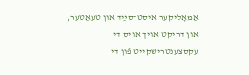אַמאָליקער איסט־סײַד און טעאַטער, און דריקט אויך אויס די עקסצענטרישקייט פֿון די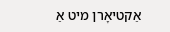אַקטיאָרן מיט אַ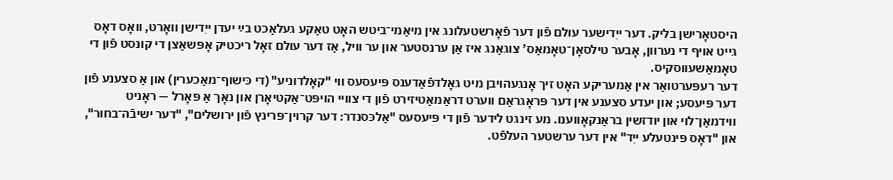היסטאָרישן בליק. דער ייִדישער עולם פֿון דער פֿאָרשטעלונג אין מיאַמי־ביטש האָט טאַקע געלאַכט בײַ יעדן ייִדישן וואָרט, וואָס דאָס גייט אויף די נערוון, אָבער טילסאָן־טאָמאַס’ צוגאַנג איז אַן ערנסטער און ער וויל, אַז דער עולם זאָל ריכטיק אָפּשאַצן די קונסט פֿון די טאָמאַשעווסקיס.
דער רעפּערטואַר אין אַמעריקע האָט זיך אָנגעהויבן מיט גאָלדפֿאַדענס פּיעסעס ווי "קאָלדוניע" (די כּישוף־מאַכערין) און אַ סצענע פֿון דער פּיעסע; און יעדע סצענע אין דער פּראָגראַם ווערט דראַמאַטיזירט פֿון די צוויי הויפּט־אַקטיאָרן און נאָך אַ פּאָרל — ראָניט ווידמאַן־לוי און יודזשין בראַנקאָווענו. מע זינגט לידער פֿון די פּיעסעס "אַלכּסנדר: דער קרוין־פּרינץ פֿון ירושלים", "דער ישיבֿה־בחור", און "דאָס פּינטעלע ייִד" אין דער ערשטער העלפֿט.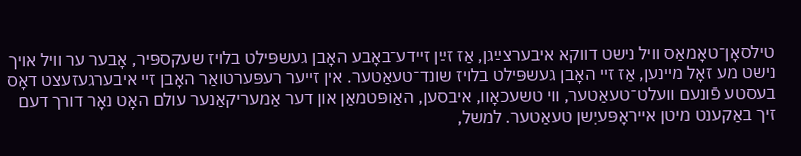טילסאָן־טאָמאַס וויל נישט דווקא איבערצײַגן, אַז זײַן זיידע־באָבע האָבן געשפּילט בלויז שעקספּיר, אָבער ער וויל אויך נישט מע זאָל מיינען, אַז זיי האָבן געשפּילט בלויז שונד־טעאַטער. אין זייער רעפּערטואַר האָבן זיי איבערגעזעצט דאָס בעסטע פֿונעם וועלט־טעאַטער, ווי טשעכאָוו, איבסען, האַופּטמאַן און דער אַמעריקאַנער עולם האָט נאָר דורך דעם זיך באַקענט מיטן אייראָפּעיִשן טעאַטער. למשל,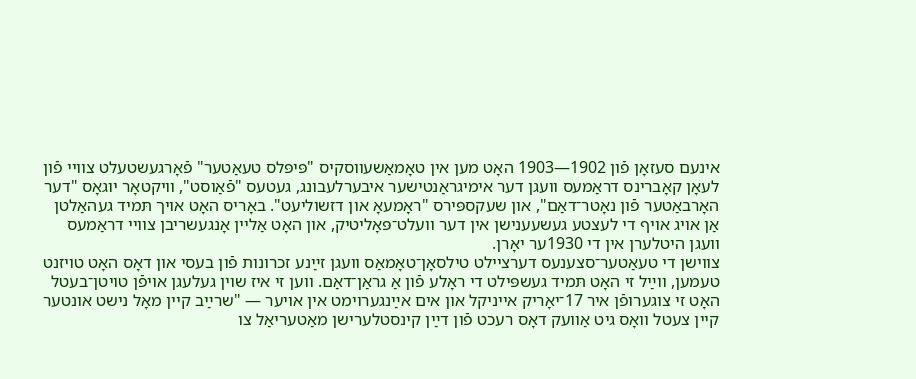אינעם סעזאָן פֿון 1902—1903 האָט מען אין טאָמאַשעווסקיס "פּיפּלס טעאַטער" פֿאָרגעשטעלט צוויי פֿון לעאָן קאָברינס דראַמעס וועגן דער אימיגראַנטישער איבערלעבונג, געטעס "פֿאַוסט", וויקטאָר יוגאָס "דער האָרבאַטער פֿון נאָטר־דאַם", און שעקספּירס "ראָמעאָ און דזשוליעט". באָריס האָט אויך תּמיד געהאַלטן אַן אויג אויף די לעצטע געשעענישן אין דער וועלט־פּאָליטיק, און האָט אַליין אָנגעשריבן צוויי דראַמעס וועגן היטלערן אין די 1930ער יאָרן.
צווישן די טעאַטער־סצענעס דערציילט טילסאָן־טאָמאַס וועגן זײַנע זכרונות פֿון בעסי און דאָס האָט טויזנט טעמען, ווײַל זי האָט תּמיד געשפּילט די ראָלע פֿון אַ גראַן־דאַם. ווען זי איז שוין געלעגן אויפֿן טויטן־בעטל האָט זי צוגערופֿן איר 17־יאָריק אייניקל און אים אײַנגערוימט אין אויער — "שרײַב קיין מאָל נישט אונטער קיין צעטל וואָס גיט אַוועק דאָס רעכט פֿון דײַן קינסטלערישן מאַטעריאַל צו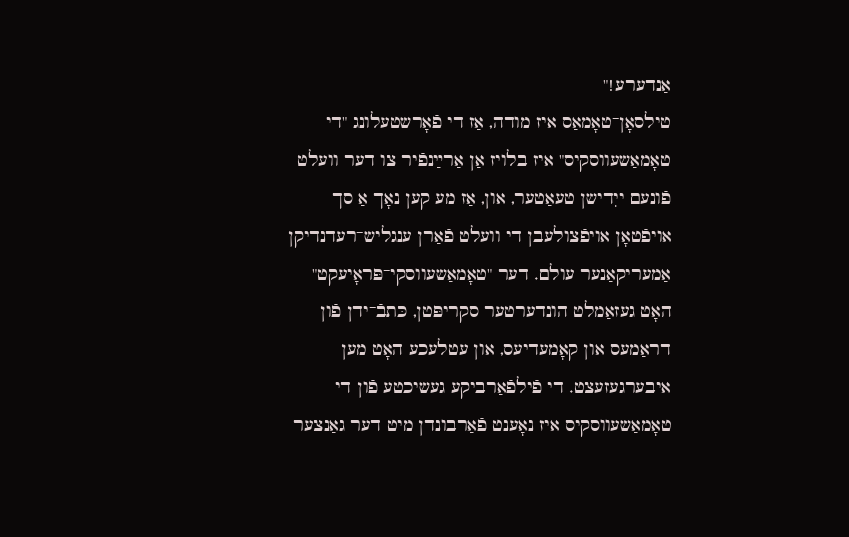אַנדערע!"
טילסאָן־טאָמאַס איז מודה, אַז די פֿאָרשטעלונג "די טאָמאַשעווסקיס" איז בלויז אַן אַרײַנפֿיר צו דער וועלט פֿונעם ייִדישן טעאַטער, און, אַז מע קען נאָך אַ סך אויפֿטאָן אויפֿצולעבן די וועלט פֿאַרן ענגליש־רעדנדיקן אַמעריקאַנער עולם. דער "טאָמאַשעווסקי־פּראָיעקט" האָט געזאַמלט הונדערטער סקריפּטן, כּתבֿ־ידן פֿון דראַמעס און קאָמעדיעס, און עטלעכע האָט מען איבערגעזעצט. די פֿילפֿאַרביקע געשיכטע פֿון די טאָמאַשעווסקיס איז נאָענט פֿאַרבונדן מיט דער גאַנצער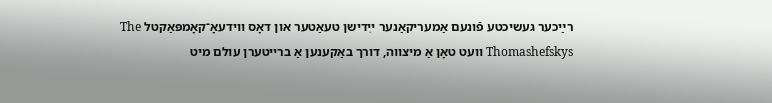רײַכער געשיכטע פֿונעם אַמעריקאַנער ייִדישן טעאַטער און דאָס ווידעאָ־קאָמפּאַקטל The Thomashefskys וועט טאָן אַ מיצווה, דורך באַקענען אַ ברייטערן עולם מיט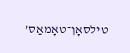טילסאָן־טאָמאַס’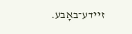זיידע־באָבע.